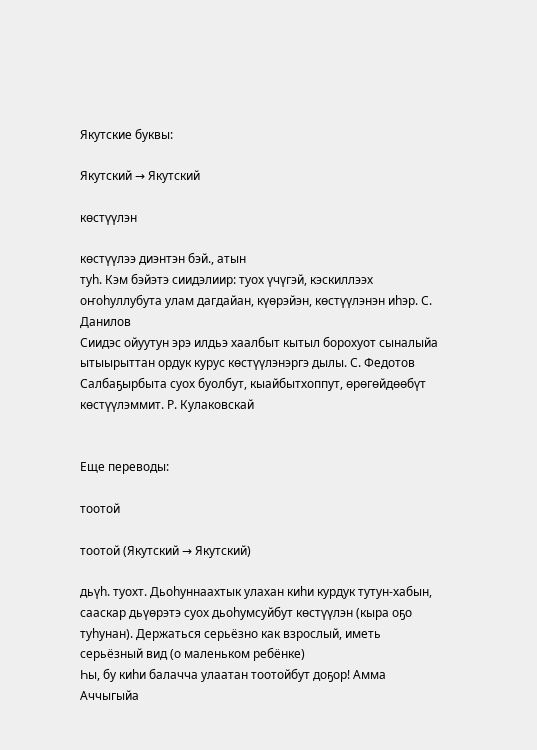Якутские буквы:

Якутский → Якутский

көстүүлэн

көстүүлээ диэнтэн бэй., атын
туһ. Кэм бэйэтэ сиидэлиир: туох үчүгэй, кэскиллээх оҥоһуллубута улам дагдайан, күөрэйэн, көстүүлэнэн иһэр. С. Данилов
Сиидэс ойуутун эрэ илдьэ хаалбыт кытыл борохуот сыналыйа ытыырыттан ордук курус көстүүлэнэргэ дылы. С. Федотов
Салбаҕырбыта суох буолбут, кыайбытхоппут, өрөгөйдөөбүт көстүүлэммит. Р. Кулаковскай


Еще переводы:

тоотой

тоотой (Якутский → Якутский)

дьүһ. туохт. Дьоһуннаахтык улахан киһи курдук тутун-хабын, сааскар дьүөрэтэ суох дьоһумсуйбут көстүүлэн (кыра оҕо туһунан). Держаться серьёзно как взрослый, иметь серьёзный вид (о маленьком ребёнке)
Һы, бу киһи балачча улаатан тоотойбут доҕор! Амма Аччыгыйа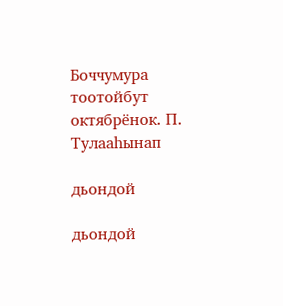Боччумура тоотойбут октябрёнок. П. Тулааһынап

дьондой

дьондой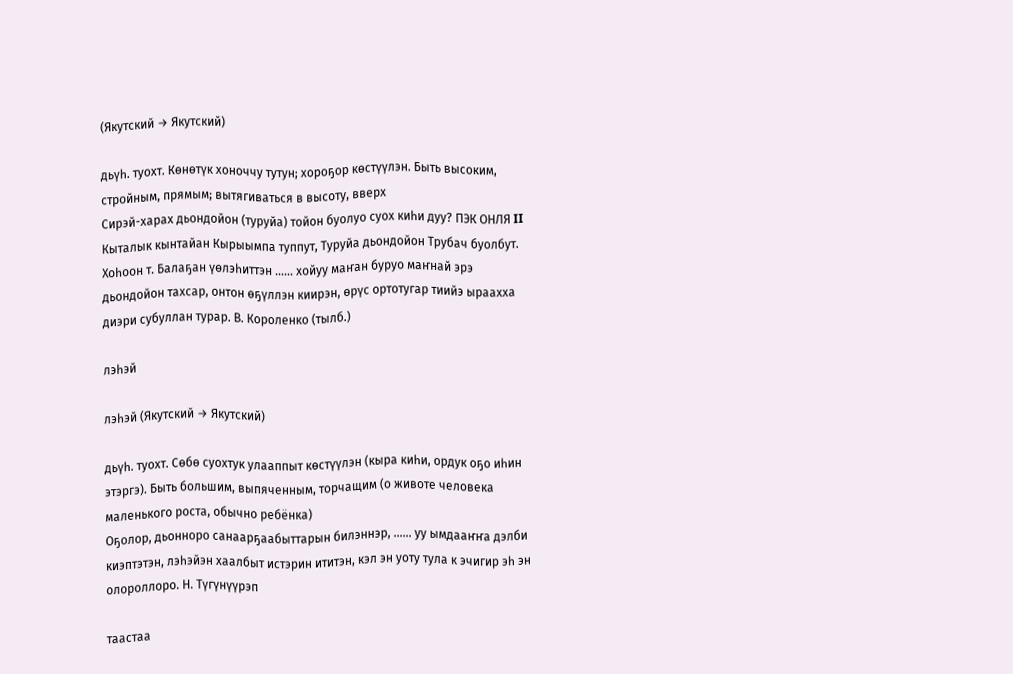(Якутский → Якутский)

дьүһ. туохт. Көнөтүк хоноччу тутун; хороҕор көстүүлэн. Быть высоким, стройным, прямым; вытягиваться в высоту, вверх
Сирэй-харах дьондойон (туруйа) тойон буолуо суох киһи дуу? ПЭК ОНЛЯ II
Кыталык кынтайан Кырыымпа туппут, Туруйа дьондойон Трубач буолбут. Хоһоон т. Балаҕан үөлэһиттэн …… хойуу маҥан буруо маҥнай эрэ дьондойон тахсар, онтон өҕүллэн киирэн, өрүс ортотугар тиийэ ыраахха диэри субуллан турар. В. Короленко (тылб.)

лэһэй

лэһэй (Якутский → Якутский)

дьүһ. туохт. Сөбө суохтук улааппыт көстүүлэн (кыра киһи, ордук оҕо иһин этэргэ). Быть большим, выпяченным, торчащим (о животе человека маленького роста, обычно ребёнка)
Оҕолор, дьонноро санаарҕаабыттарын билэннэр, …… уу ымдааҥҥа дэлби киэптэтэн, лэһэйэн хаалбыт истэрин ититэн, кэл эн уоту тула к эчигир эһ эн олороллоро. Н. Түгүнүүрэп

таастаа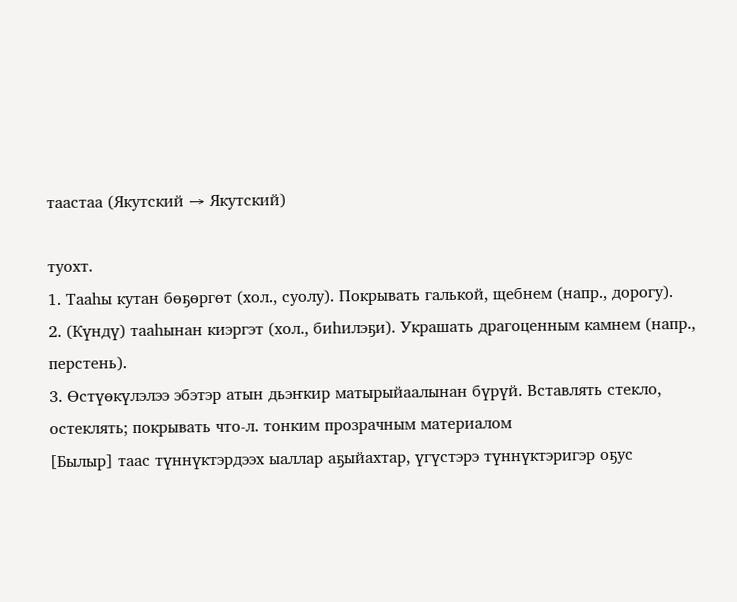таастаа (Якутский → Якутский)

туохт.
1. Тааһы кутан бөҕөргөт (хол., суолу). Покрывать галькой, щебнем (напр., дорогу).
2. (Күндү) тааһынан киэргэт (хол., биһилэҕи). Украшать драгоценным камнем (напр., перстень).
3. Өстүөкүлэлээ эбэтэр атын дьэҥкир матырыйаалынан бүрүй. Вставлять стекло, остеклять; покрывать что-л. тонким прозрачным материалом
[Былыр] таас түннүктэрдээх ыаллар аҕыйахтар, үгүстэрэ түннүктэригэр оҕус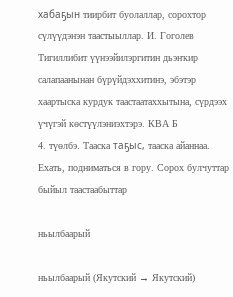хабаҕын тиирбит буолаллар, сорохтор сүлүүдэнэн таастыыллар. И. Гоголев
Тигиллибит үүнээйилэргитин дьэҥкир салапаанынан бүрүйдэххитинэ, эбэтэр хаартыска курдук таастаатаххытына, сүрдээх үчүгэй көстүүлэниэхтэрэ. КВА Б
4. түөлбэ. Тааска таҕыс, тааска айаннаа. Ехать, подниматься в гору. Сорох булчуттар быйыл таастаабыттар

ньылбаарый

ньылбаарый (Якутский → Якутский)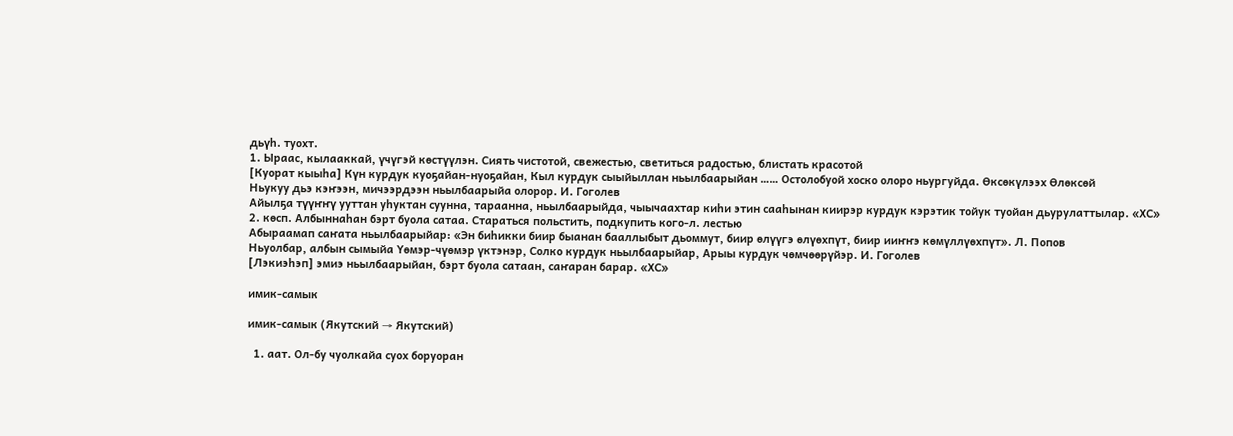дьүһ. туохт.
1. Ыраас, кылааккай, үчүгэй көстүүлэн. Сиять чистотой, свежестью, светиться радостью, блистать красотой
[Куорат кыыһа] Күн курдук куоҕайан-нуоҕайан, Кыл курдук сыыйыллан ньылбаарыйан …… Остолобуой хоско олоро ньургуйда. Өксөкүлээх Өлөксөй
Ньукуу дьэ кэҥээн, мичээрдээн ньылбаарыйа олорор. И. Гоголев
Айылҕа түүҥҥү ууттан уһуктан суунна, тараанна, ньылбаарыйда, чыычаахтар киһи этин сааһынан киирэр курдук кэрэтик тойук туойан дьурулаттылар. «ХС»
2. көсп. Албыннаһан бэрт буола сатаа. Стараться польстить, подкупить кого-л. лестью
Абыраамап саҥата ньылбаарыйар: «Эн биһикки биир быанан бааллыбыт дьоммут, биир өлүүгэ өлүөхпүт, биир ииҥҥэ көмүллүөхпүт». Л. Попов
Ньуолбар, албын сымыйа Үөмэр-чүөмэр үктэнэр, Солко курдук ньылбаарыйар, Арыы курдук чөмчөөрүйэр. И. Гоголев
[Лэкиэһэп] эмиэ ньылбаарыйан, бэрт буола сатаан, саҥаран барар. «ХС»

имик-самык

имик-самык (Якутский → Якутский)

  1. аат. Ол-бу чуолкайа суох боруоран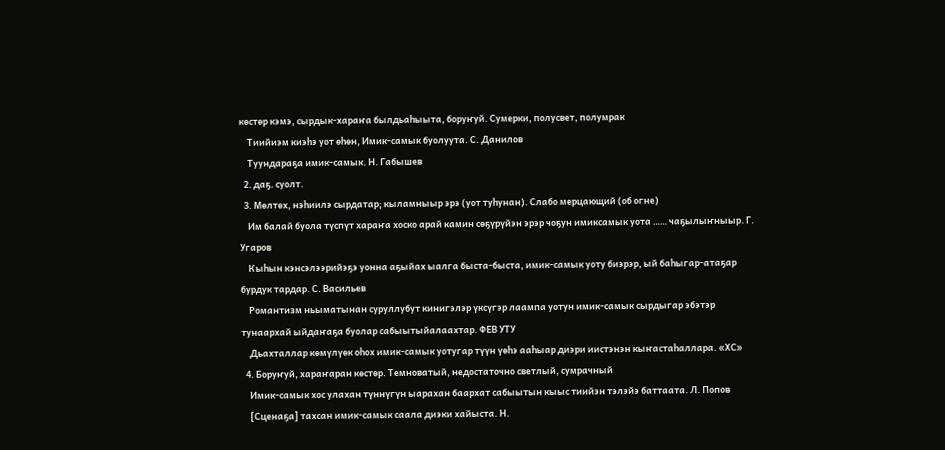көстөр кэмэ, сырдык-хараҥа былдьаһыыта, боруҥуй. Сумерки, полусвет, полумрак
    Тиийиэм киэһэ уот өһөн, Имик-самык буолуута. С. Данилов
    Туундараҕа имик-самык. Н. Габышев
  2. даҕ. суолт.
  3. Мөлтөх, нэһиилэ сырдатар; кыламныыр эрэ (уот туһунан). Слабо мерцающий (об огне)
    Им балай буола түспүт хараҥа хоско арай камин сөҕүрүйэн эрэр чоҕун имиксамык уота …… чаҕылыҥныыр. Г. Угаров
    Кыһын кэнсэлээрийэҕэ уонна аҕыйах ыалга быста-быста, имик-самык уоту биэрэр, ый баһыгар-атаҕар бурдук тардар. С. Васильев
    Романтизм ньыматынан суруллубут кинигэлэр үксүгэр лаампа уотун имик-самык сырдыгар эбэтэр тунаархай ыйдаҥаҕа буолар сабыытыйалаахтар. ФЕВ УТУ
    Дьахталлар көмүлүөк оһох имик-самык уотугар түүн үөһэ ааһыар диэри иистэнэн кыҥастаһаллара. «ХС»
  4. Боруҥуй, хараҥаран көстөр. Темноватый, недостаточно светлый, сумрачный
    Имик-самык хос улахан түннүгүн ыарахан баархат сабыытын кыыс тиийэн тэлэйэ баттаата. Л. Попов
    [Сценаҕа] тахсан имик-самык саала диэки хайыста. Н.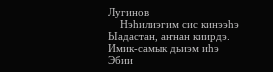Лугинов
    Нэһилиэгим сис кинээһэ Ыадастан, аҥнан киирдэ. Имик-самык дьиэм иһэ Эбии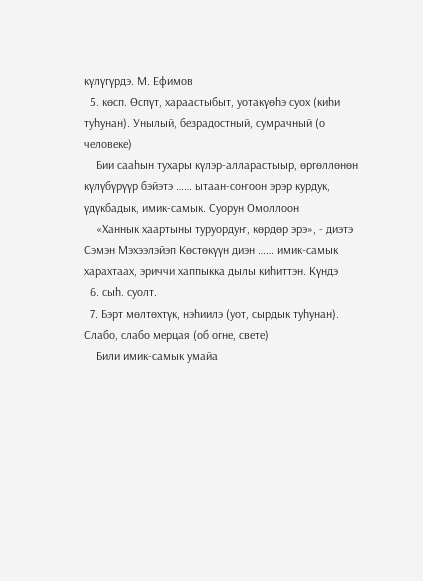күлүгүрдэ. М. Ефимов
  5. көсп. Өспүт, хараастыбыт, уотакүөһэ суох (киһи туһунан). Унылый, безрадостный, сумрачный (о человеке)
    Бии сааһын тухары күлэр-алларастыыр, өргөллөнөн күлүбүрүүр бэйэтэ …… ытаан-соҥоон эрэр курдук, үдүкбадык, имик-самык. Суорун Омоллоон
    «Ханнык хаартыны туруордуҥ, көрдөр эрэ», - диэтэ Сэмэн Мэхээлэйэп Көстөкүүн диэн …… имик-самык харахтаах, эриччи хаппыкка дылы киһиттэн. Күндэ
  6. сыһ. суолт.
  7. Бэрт мөлтөхтүк, нэһиилэ (уот, сырдык туһунан). Слабо, слабо мерцая (об огне, свете)
    Били имик-самык умайа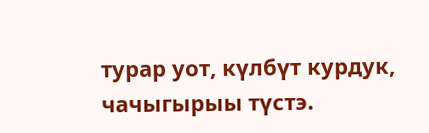турар уот, күлбүт курдук, чачыгырыы түстэ.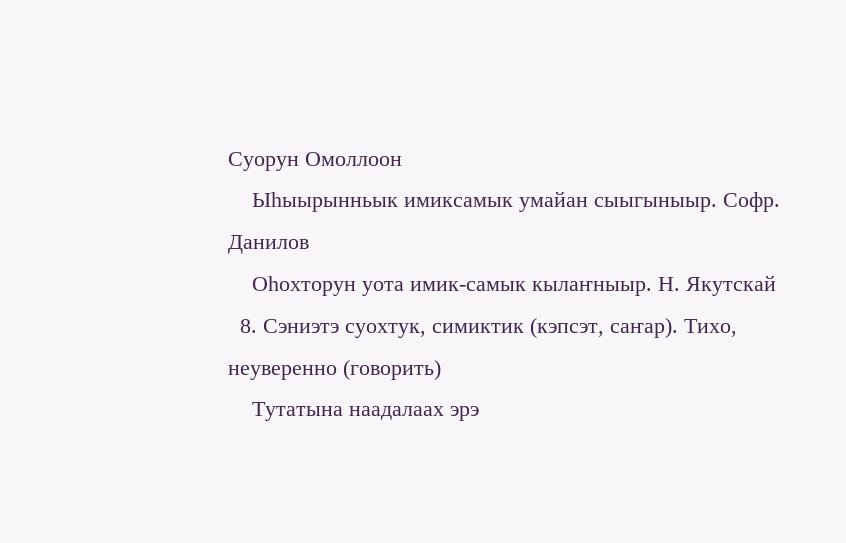Суорун Омоллоон
    Ыһыырынньык имиксамык умайан сыыгыныыр. Софр. Данилов
    Оһохторун уота имик-самык кылаҥныыр. Н. Якутскай
  8. Сэниэтэ суохтук, симиктик (кэпсэт, саҥар). Тихо, неуверенно (говорить)
    Тутатына наадалаах эрэ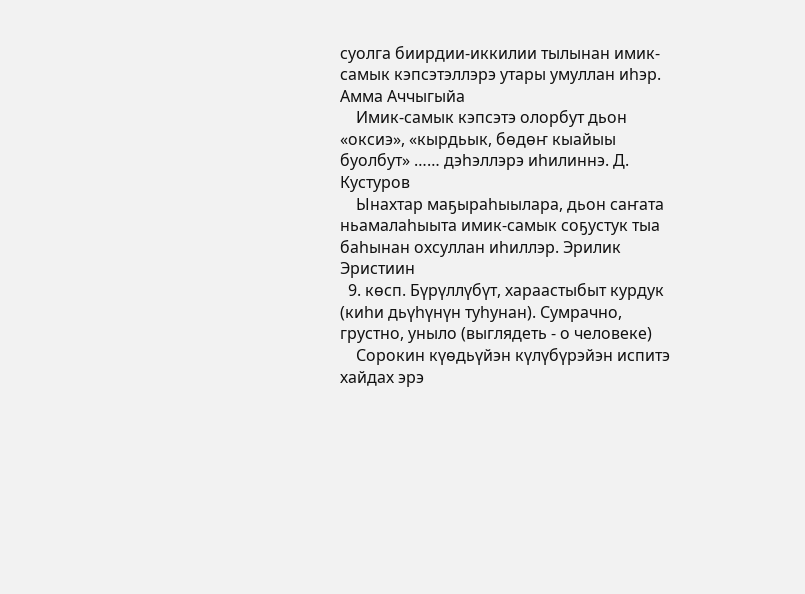суолга биирдии-иккилии тылынан имик-самык кэпсэтэллэрэ утары умуллан иһэр. Амма Аччыгыйа
    Имик-самык кэпсэтэ олорбут дьон «оксиэ», «кырдьык, бөдөҥ кыайыы буолбут» …… дэһэллэрэ иһилиннэ. Д. Кустуров
    Ынахтар маҕыраһыылара, дьон саҥата ньамалаһыыта имик-самык соҕустук тыа баһынан охсуллан иһиллэр. Эрилик Эристиин
  9. көсп. Бүрүллүбүт, хараастыбыт курдук (киһи дьүһүнүн туһунан). Сумрачно, грустно, уныло (выглядеть - о человеке)
    Сорокин күөдьүйэн күлүбүрэйэн испитэ хайдах эрэ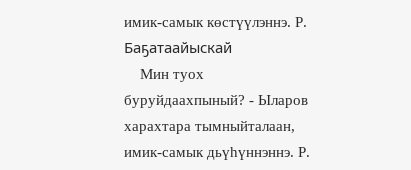имик-самык көстүүлэннэ. Р. Баҕатаайыскай
    Мин туох буруйдаахпыный? - Ыларов харахтара тымныйталаан, имик-самык дьүһүннэннэ. Р.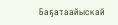Баҕатаайыскай